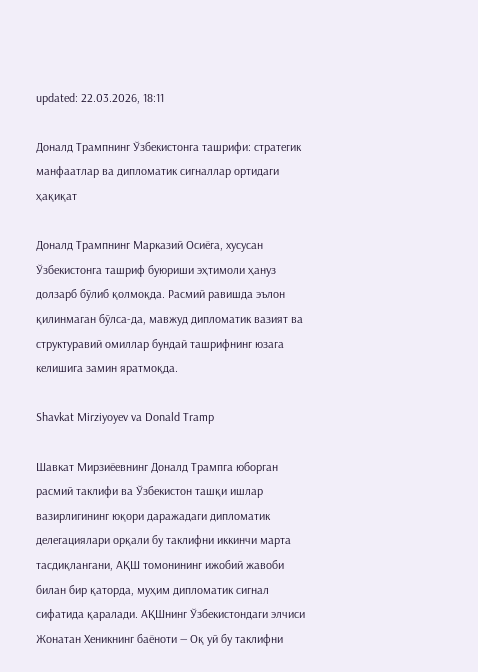updated: 22.03.2026, 18:11

Доналд Трампнинг Ўзбекистонга ташрифи: стратегик манфаатлар ва дипломатик сигналлар ортидаги ҳақиқат

Доналд Трампнинг Марказий Осиёга, хусусан Ўзбекистонга ташриф буюриши эҳтимоли ҳануз долзарб бўлиб қолмоқда. Расмий равишда эълон қилинмаган бўлса-да, мавжуд дипломатик вазият ва структуравий омиллар бундай ташрифнинг юзага келишига замин яратмоқда.

Shavkat Mirziyoyev va Donald Tramp

Шавкат Мирзиёевнинг Доналд Трампга юборган расмий таклифи ва Ўзбекистон ташқи ишлар вазирлигининг юқори даражадаги дипломатик делегациялари орқали бу таклифни иккинчи марта тасдиқлангани, АҚШ томонининг ижобий жавоби билан бир қаторда, муҳим дипломатик сигнал сифатида қаралади. АҚШнинг Ўзбекистондаги элчиси Жонатан Хеникнинг баёноти — Оқ уй бу таклифни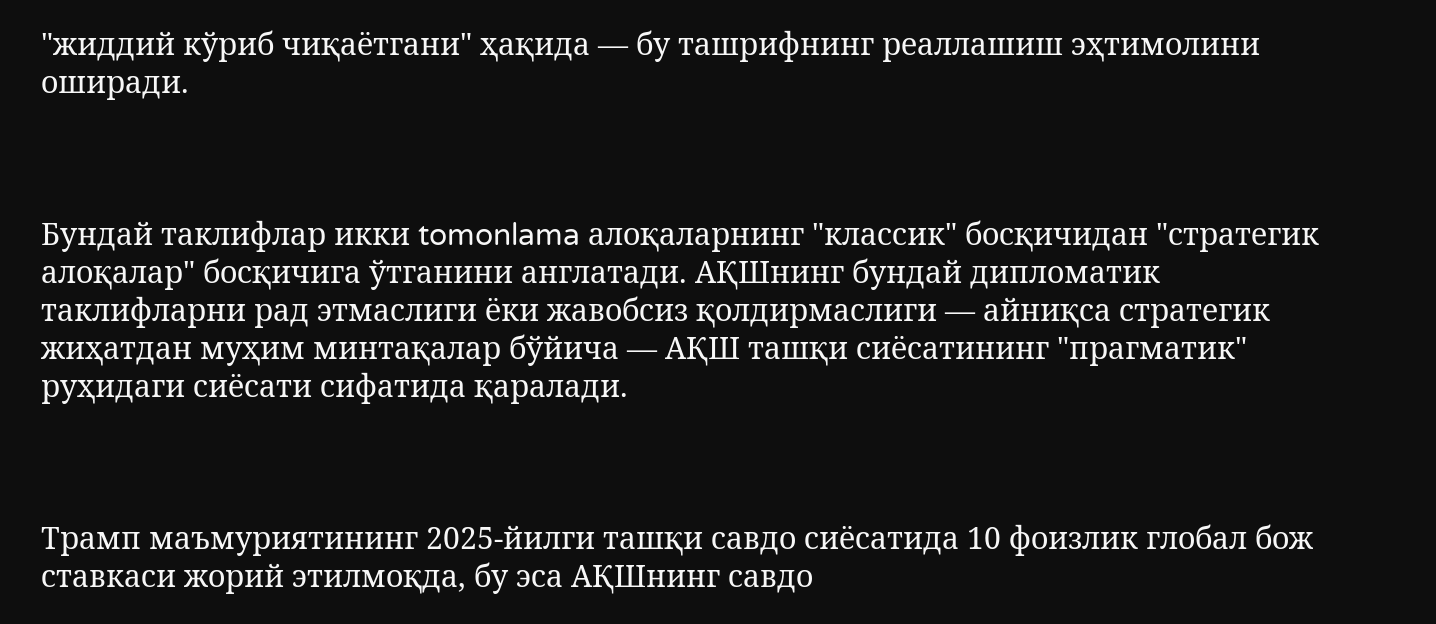"жиддий кўриб чиқаётгани" ҳақида — бу ташрифнинг реаллашиш эҳтимолини оширади.



Бундай таклифлар икки tomonlama алоқаларнинг "классик" босқичидан "стратегик алоқалар" босқичига ўтганини англатади. АҚШнинг бундай дипломатик таклифларни рад этмаслиги ёки жавобсиз қолдирмаслиги — айниқса стратегик жиҳатдан муҳим минтақалар бўйича — АҚШ ташқи сиёсатининг "прагматик" руҳидаги сиёсати сифатида қаралади.



Трамп маъмуриятининг 2025-йилги ташқи савдо сиёсатида 10 фоизлик глобал бож ставкаси жорий этилмоқда, бу эса АҚШнинг савдо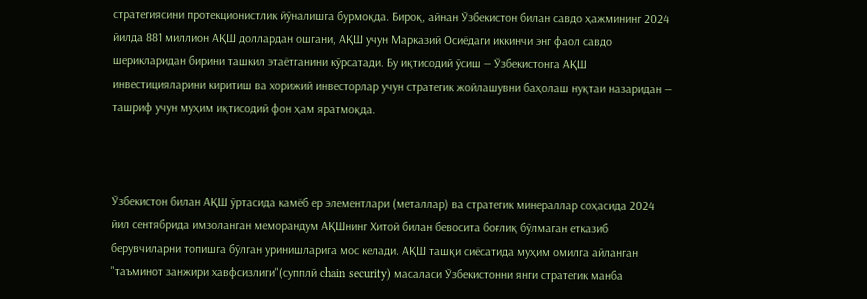стратегиясини протекционистлик йўналишга бурмоқда. Бироқ, айнан Ўзбекистон билан савдо ҳажмининг 2024 йилда 881 миллион АҚШ доллардан ошгани, АҚШ учун Марказий Осиёдаги иккинчи энг фаол савдо шерикларидан бирини ташкил этаётганини кўрсатади. Бу иқтисодий ўсиш — Ўзбекистонга АҚШ инвестицияларини киритиш ва хорижий инвесторлар учун стратегик жойлашувни баҳолаш нуқтаи назаридан — ташриф учун муҳим иқтисодий фон ҳам яратмоқда.



Ўзбекистон билан АҚШ ўртасида камёб ер элементлари (металлар) ва стратегик минераллар соҳасида 2024 йил сентябрида имзоланган меморандум АҚШнинг Хитой билан бевосита боғлиқ бўлмаган етказиб берувчиларни топишга бўлган уринишларига мос келади. АҚШ ташқи сиёсатида муҳим омилга айланган "таъминот занжири хавфсизлиги"(супплй chain security) масаласи Ўзбекистонни янги стратегик манба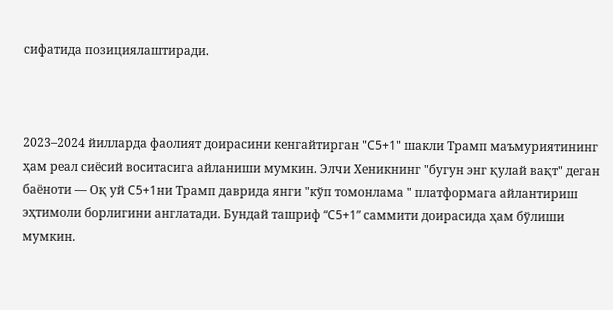сифатида позициялаштиради.



2023–2024 йилларда фаолият доирасини кенгайтирган "C5+1" шакли Трамп маъмуриятининг ҳам реал сиёсий воситасига айланиши мумкин. Элчи Хеникнинг "бугун энг қулай вақт" деган баёноти — Оқ уй C5+1ни Трамп даврида янги "кўп томонлама " платформага айлантириш эҳтимоли борлигини англатади. Бундай ташриф “C5+1” саммити доирасида ҳам бўлиши мумкин.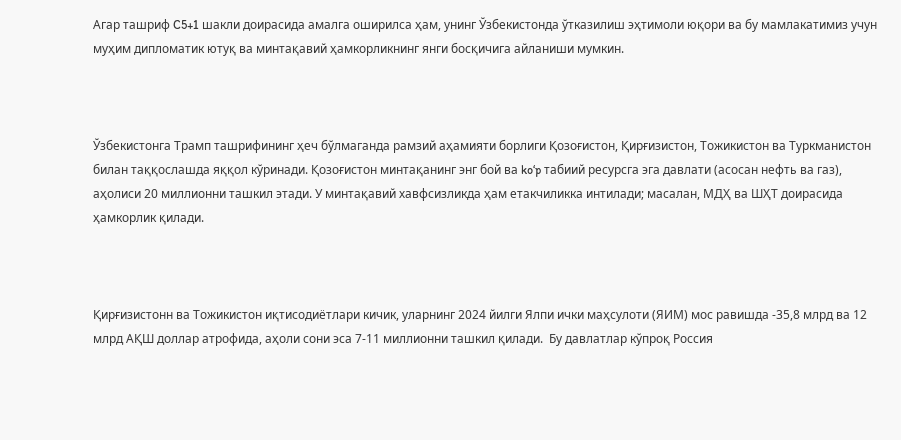Агар ташриф C5+1 шакли доирасида амалга оширилса ҳам, унинг Ўзбекистонда ўтказилиш эҳтимоли юқори ва бу мамлакатимиз учун муҳим дипломатик ютуқ ва минтақавий ҳамкорликнинг янги босқичига айланиши мумкин.



Ўзбекистонга Трамп ташрифининг ҳеч бўлмаганда рамзий аҳамияти борлиги Қозоғистон, Қирғизистон, Тожикистон ва Туркманистон билан таққослашда яққол кўринади. Қозоғистон минтақанинг энг бой ва ko‘p табиий ресурсга эга давлати (асосан нефть ва газ), аҳолиси 20 миллионни ташкил этади. У минтақавий хавфсизликда ҳам етакчиликка интилади; масалан, МДҲ ва ШҲТ доирасида ҳамкорлик қилади.



Қирғизистонн ва Тожикистон иқтисодиётлари кичик, уларнинг 2024 йилги Ялпи ички маҳсулоти (ЯИМ) мос равишда -35,8 млрд ва 12 млрд АҚШ доллар атрофида, аҳоли сони эса 7-11 миллионни ташкил қилади.  Бу давлатлар кўпроқ Россия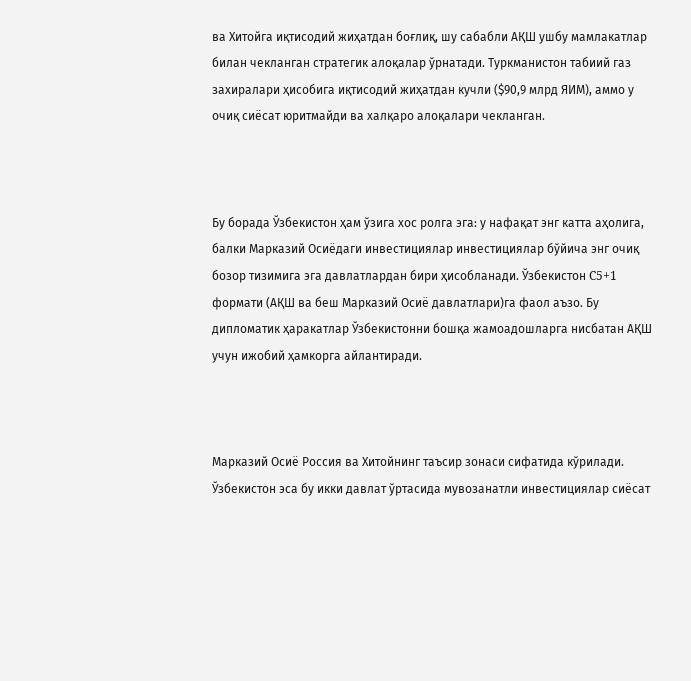ва Хитойга иқтисодий жиҳатдан боғлиқ, шу сабабли АҚШ ушбу мамлакатлар билан чекланган стратегик алоқалар ўрнатади. Туркманистон табиий газ захиралари ҳисобига иқтисодий жиҳатдан кучли ($90,9 млрд ЯИМ), аммо у очиқ сиёсат юритмайди ва халқаро алоқалари чекланган.



Бу борада Ўзбекистон ҳам ўзига хос ролга эга: у нафақат энг катта аҳолига, балки Марказий Осиёдаги инвестициялар инвестициялар бўйича энг очиқ бозор тизимига эга давлатлардан бири ҳисобланади. Ўзбекистон C5+1 формати (АҚШ ва беш Марказий Осиё давлатлари)га фаол аъзо. Бу дипломатик ҳаракатлар Ўзбекистонни бошқа жамоадошларга нисбатан АҚШ учун ижобий ҳамкорга айлантиради.



Марказий Осиё Россия ва Хитойнинг таъсир зонаси сифатида кўрилади. Ўзбекистон эса бу икки давлат ўртасида мувозанатли инвестициялар сиёсат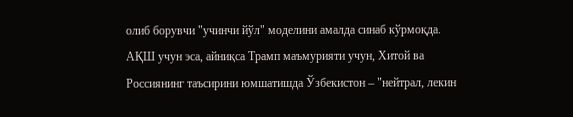олиб борувчи "учинчи йўл" моделини амалда синаб кўрмоқда. АҚШ учун эса, айниқса Трамп маъмурияти учун, Хитой ва Россиянинг таъсирини юмшатишда Ўзбекистон – "нейтрал, лекин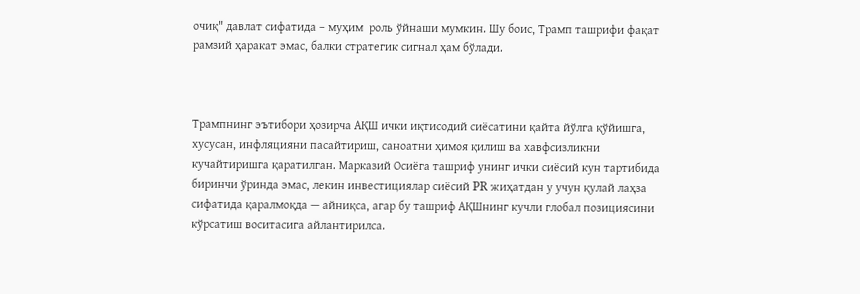очиқ" давлат сифатида – муҳим  роль ўйнаши мумкин. Шу боис, Трамп ташрифи фақат рамзий ҳаракат эмас, балки стратегик сигнал ҳам бўлади.



Трампнинг эътибори ҳозирча АҚШ ички иқтисодий сиёсатини қайта йўлга қўйишга, хусусан, инфляцияни пасайтириш, саноатни ҳимоя қилиш ва хавфсизликни кучайтиришга қаратилган. Марказий Осиёга ташриф унинг ички сиёсий кун тартибида биринчи ўринда эмас, лекин инвестициялар сиёсий PR жиҳатдан у учун қулай лаҳза сифатида қаралмоқда — айниқса, агар бу ташриф АҚШнинг кучли глобал позициясини кўрсатиш воситасига айлантирилса.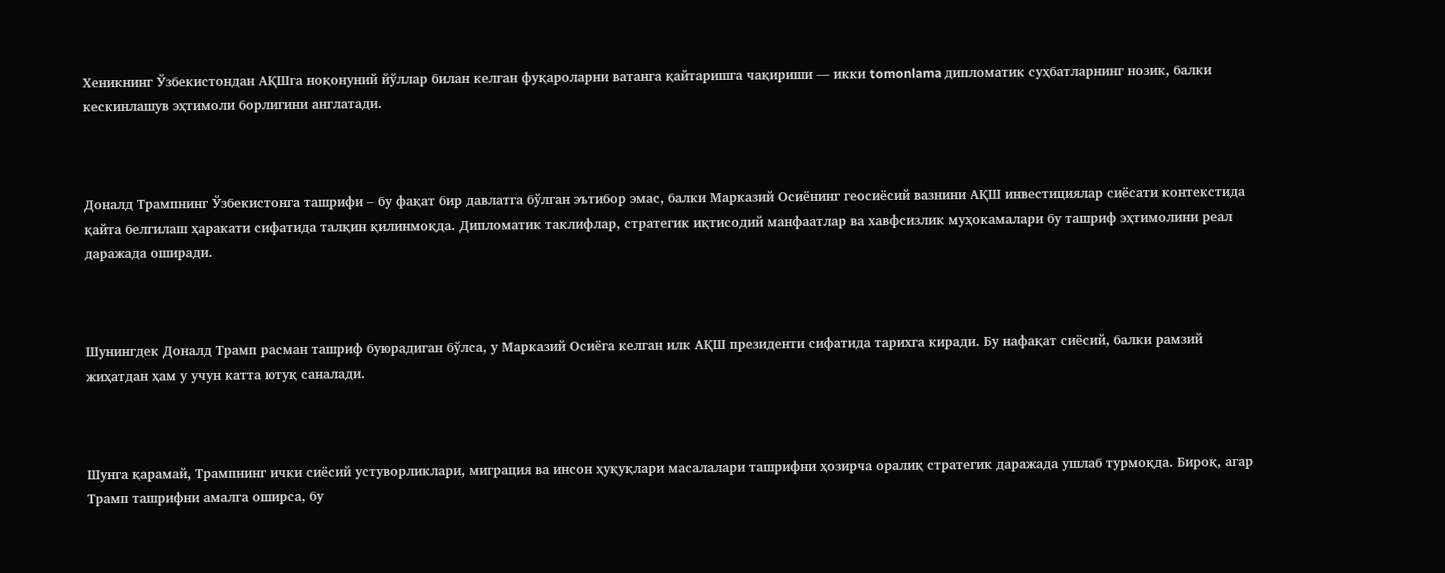Хеникнинг Ўзбекистондан АҚШга ноқонуний йўллар билан келган фуқароларни ватанга қайтаришга чақириши — икки tomonlama дипломатик суҳбатларнинг нозик, балки кескинлашув эҳтимоли борлигини англатади.



Доналд Трампнинг Ўзбекистонга ташрифи – бу фақат бир давлатга бўлган эътибор эмас, балки Марказий Осиёнинг геосиёсий вазнини АҚШ инвестициялар сиёсати контекстида қайта белгилаш ҳаракати сифатида талқин қилинмоқда. Дипломатик таклифлар, стратегик иқтисодий манфаатлар ва хавфсизлик муҳокамалари бу ташриф эҳтимолини реал даражада оширади.



Шунингдек Доналд Трамп расман ташриф буюрадиган бўлса, у Марказий Осиёга келган илк АҚШ президенти сифатида тарихга киради. Бу нафақат сиёсий, балки рамзий жиҳатдан ҳам у учун катта ютуқ саналади.



Шунга қарамай, Трампнинг ички сиёсий устуворликлари, миграция ва инсон ҳуқуқлари масалалари ташрифни ҳозирча оралиқ стратегик даражада ушлаб турмоқда. Бироқ, агар Трамп ташрифни амалга оширса, бу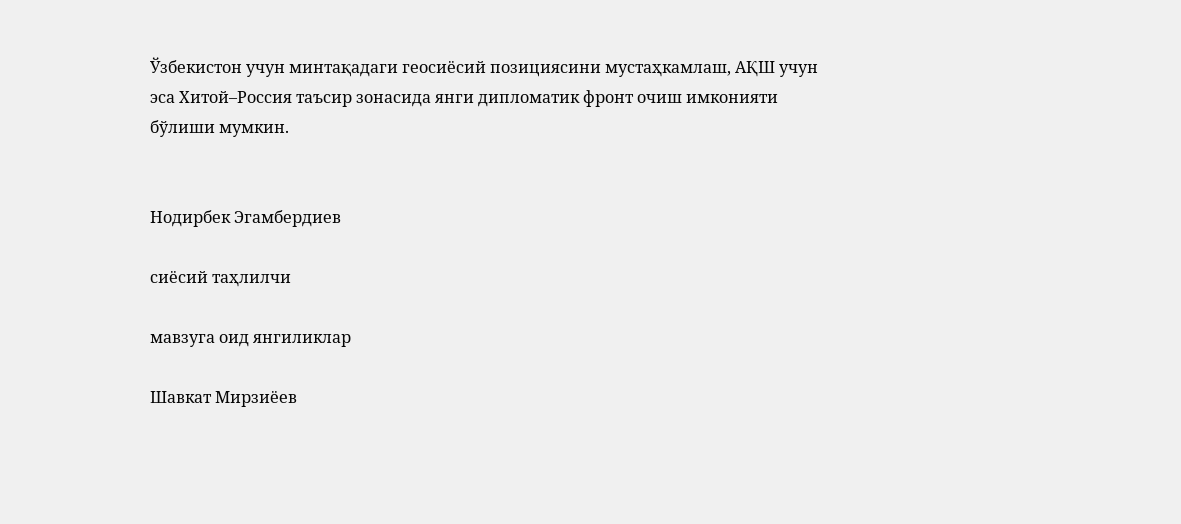Ўзбекистон учун минтақадаги геосиёсий позициясини мустаҳкамлаш, АҚШ учун эса Хитой–Россия таъсир зонасида янги дипломатик фронт очиш имконияти бўлиши мумкин.


Нодирбек Эгамбердиев

сиёсий таҳлилчи

мавзуга оид янгиликлар

Шавкат Мирзиёев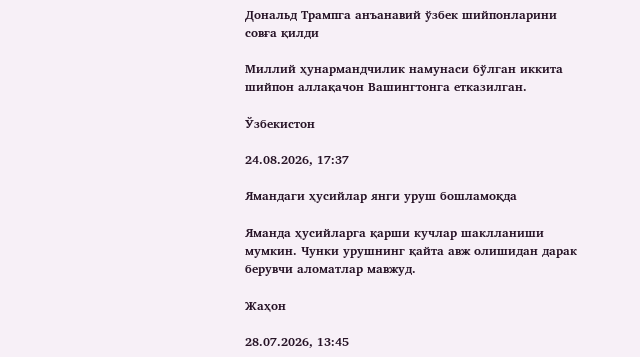Дональд Трампга анъанавий ўзбек шийпонларини совға қилди

Миллий ҳунармандчилик намунаси бўлган иккита шийпон аллақачон Вашингтонга етказилган.

Ўзбекистон

24.08.2026, 17:37

Ямандаги ҳусийлар янги уруш бошламоқда

Яманда ҳусийларга қарши кучлар шаклланиши мумкин. Чунки урушнинг қайта авж олишидан дарак берувчи аломатлар мавжуд.

Жаҳон

28.07.2026, 13:45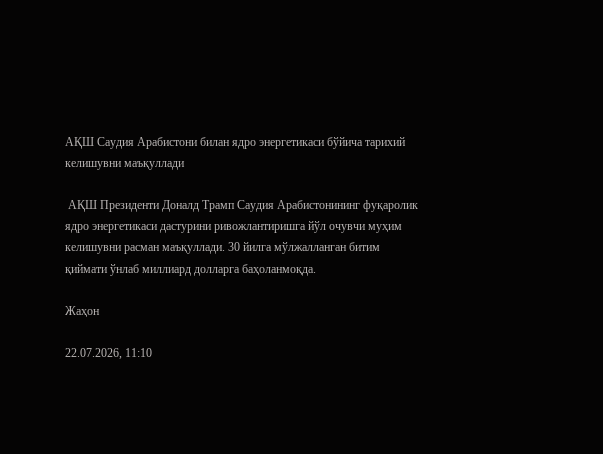АҚШ Саудия Арабистони билан ядро энергетикаси бўйича тарихий келишувни маъқуллади

 АҚШ Президенти Доналд Трамп Саудия Арабистонининг фуқаролик ядро энергетикаси дастурини ривожлантиришга йўл очувчи муҳим келишувни расман маъқуллади. 30 йилга мўлжалланган битим қиймати ўнлаб миллиард долларга баҳоланмоқда.

Жаҳон

22.07.2026, 11:10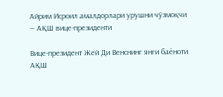Айрим Исроил амалдорлари урушни чўзмоқчи — АҚШ вице-президенти

Вице-президент Жей Ди Венснинг янги баёноти АҚШ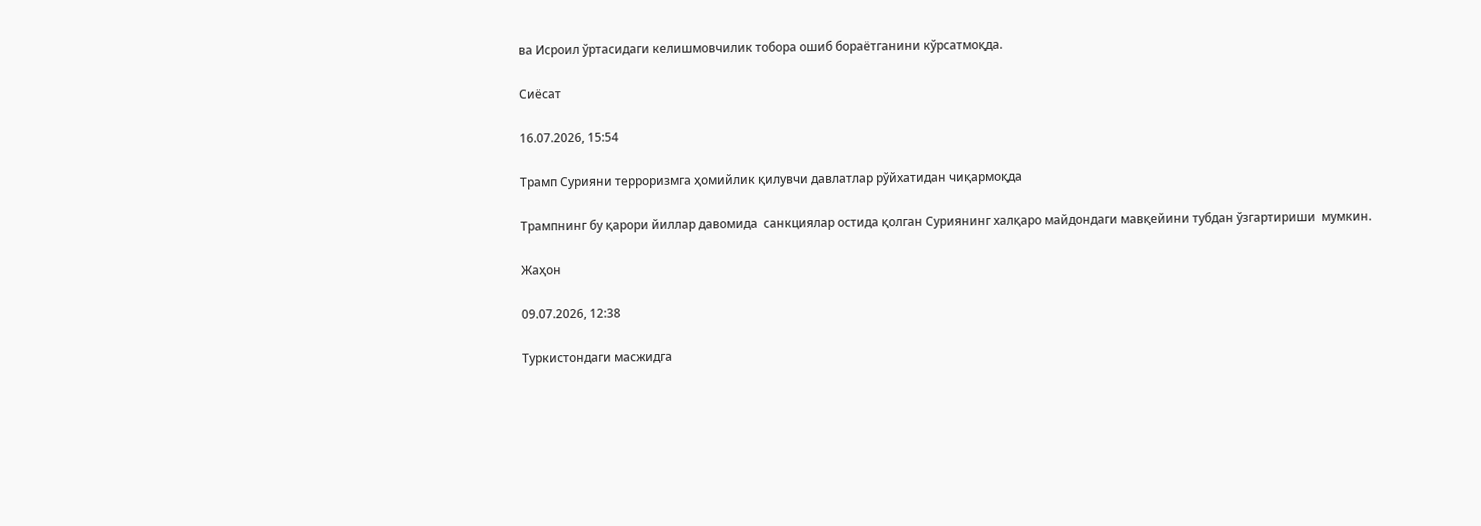ва Исроил ўртасидаги келишмовчилик тобора ошиб бораётганини кўрсатмоқда.

Сиёсат

16.07.2026, 15:54

Трамп Сурияни терроризмга ҳомийлик қилувчи давлатлар рўйхатидан чиқармоқда

Трампнинг бу қарори йиллар давомида  санкциялар остида қолган Суриянинг халқаро майдондаги мавқейини тубдан ўзгартириши  мумкин.

Жаҳон

09.07.2026, 12:38

Туркистондаги масжидга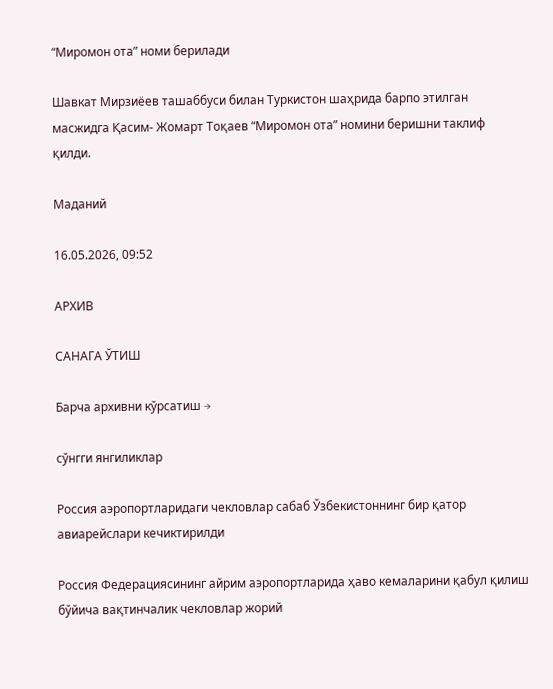“Миромон ота” номи берилади

Шавкат Мирзиёев ташаббуси билан Туркистон шаҳрида барпо этилган масжидга Қасим- Жомарт Тоқаев “Миромон ота” номини беришни таклиф қилди.

Маданий

16.05.2026, 09:52

АРХИВ

САНАГА ЎТИШ

Барча архивни кўрсатиш →

сўнгги янгиликлар

Россия аэропортларидаги чекловлар сабаб Ўзбекистоннинг бир қатор авиарейслари кечиктирилди

Россия Федерациясининг айрим аэропортларида ҳаво кемаларини қабул қилиш бўйича вақтинчалик чекловлар жорий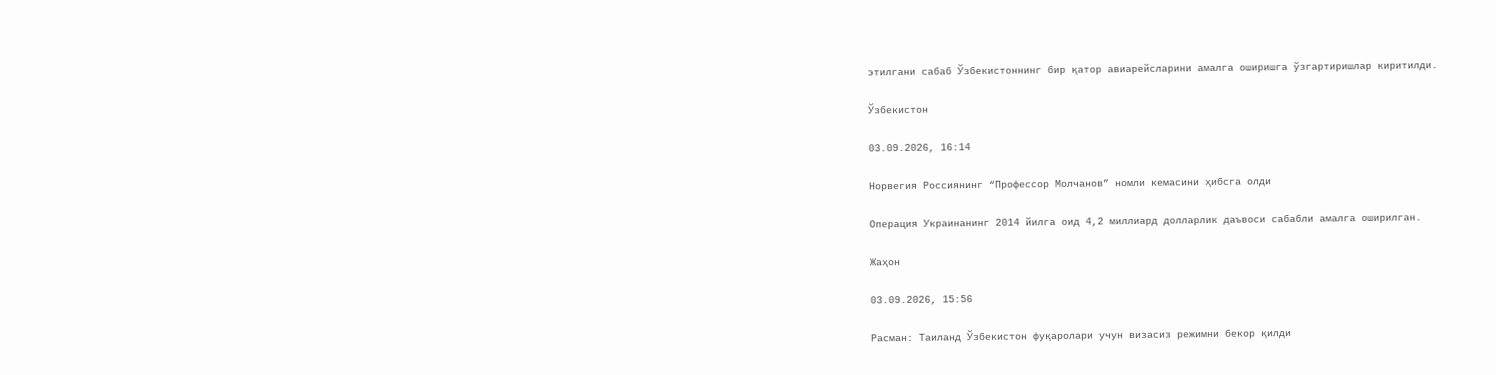этилгани сабаб Ўзбекистоннинг бир қатор авиарейсларини амалга оширишга ўзгартиришлар киритилди.

Ўзбекистон

03.09.2026, 16:14

Норвегия Россиянинг “Профессор Молчанов” номли кемасини ҳибсга олди

Операция Украинанинг 2014 йилга оид 4,2 миллиард долларлик даъвоси сабабли амалга оширилган.

Жаҳон

03.09.2026, 15:56

Расман: Таиланд Ўзбекистон фуқаролари учун визасиз режимни бекор қилди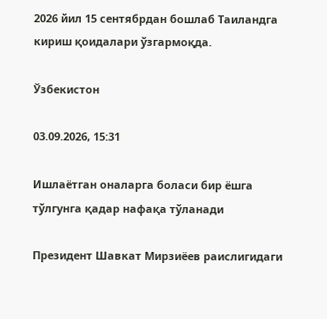2026 йил 15 сентябрдан бошлаб Таиландга кириш қоидалари ўзгармоқда.

Ўзбекистон

03.09.2026, 15:31

Ишлаётган оналарга боласи бир ёшга тўлгунга қадар нафақа тўланади

Президент Шавкат Мирзиёев раислигидаги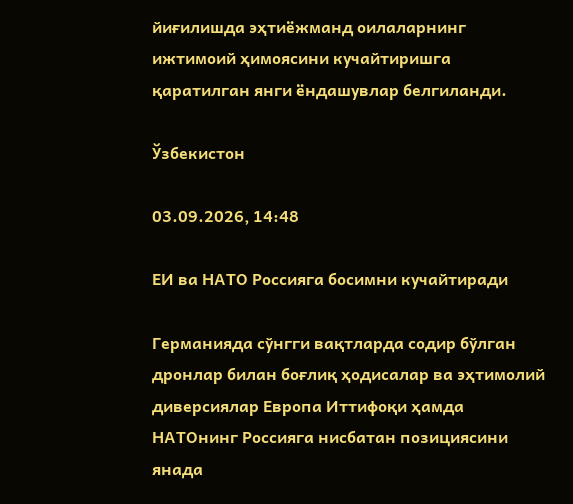йиғилишда эҳтиёжманд оилаларнинг ижтимоий ҳимоясини кучайтиришга қаратилган янги ёндашувлар белгиланди.

Ўзбекистон

03.09.2026, 14:48

ЕИ ва НАТО Россияга босимни кучайтиради

Германияда сўнгги вақтларда содир бўлган дронлар билан боғлиқ ҳодисалар ва эҳтимолий диверсиялар Европа Иттифоқи ҳамда НАТОнинг Россияга нисбатан позициясини янада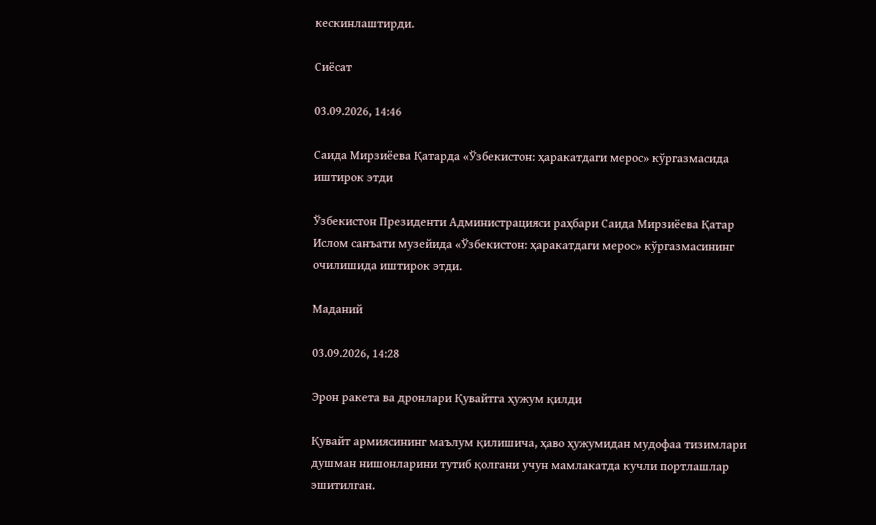кескинлаштирди.

Сиёсат

03.09.2026, 14:46

Саида Мирзиёева Қатарда «Ўзбекистон: ҳаракатдаги мерос» кўргазмасида иштирок этди

Ўзбекистон Президенти Администрацияси раҳбари Саида Мирзиёева Қатар Ислом санъати музейида «Ўзбекистон: ҳаракатдаги мерос» кўргазмасининг очилишида иштирок этди.

Маданий

03.09.2026, 14:28

Эрон ракета ва дронлари Қувайтга ҳужум қилди

Қувайт армиясининг маълум қилишича, ҳаво ҳужумидан мудофаа тизимлари душман нишонларини тутиб қолгани учун мамлакатда кучли портлашлар эшитилган.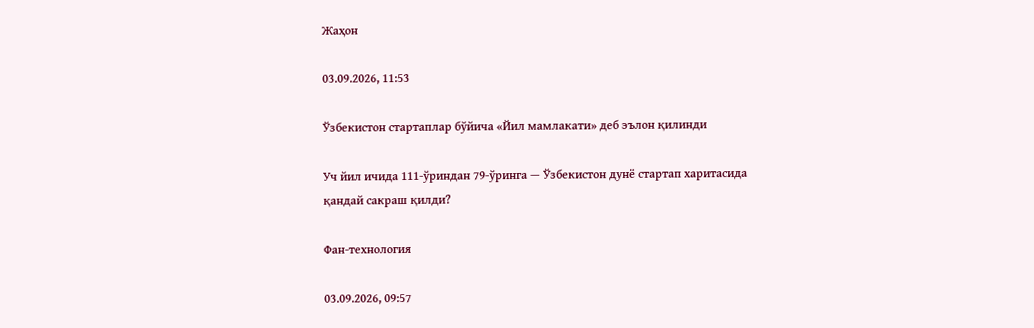Жаҳон

03.09.2026, 11:53

Ўзбекистон cтартаплар бўйича «Йил мамлакати» деб эълон қилинди

Уч йил ичида 111-ўриндан 79-ўринга — Ўзбекистон дунё стартап харитасида қандай сакраш қилди?

Фан-технология

03.09.2026, 09:57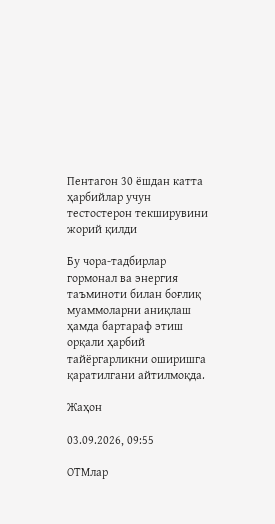Пентагон 30 ёшдан катта ҳарбийлар учун тестостерон текширувини жорий қилди

Бу чора-тадбирлар гормонал ва энергия таъминоти билан боғлиқ муаммоларни аниқлаш ҳамда бартараф этиш орқали ҳарбий тайёргарликни оширишга қаратилгани айтилмоқда.

Жаҳон

03.09.2026, 09:55

ОТМлар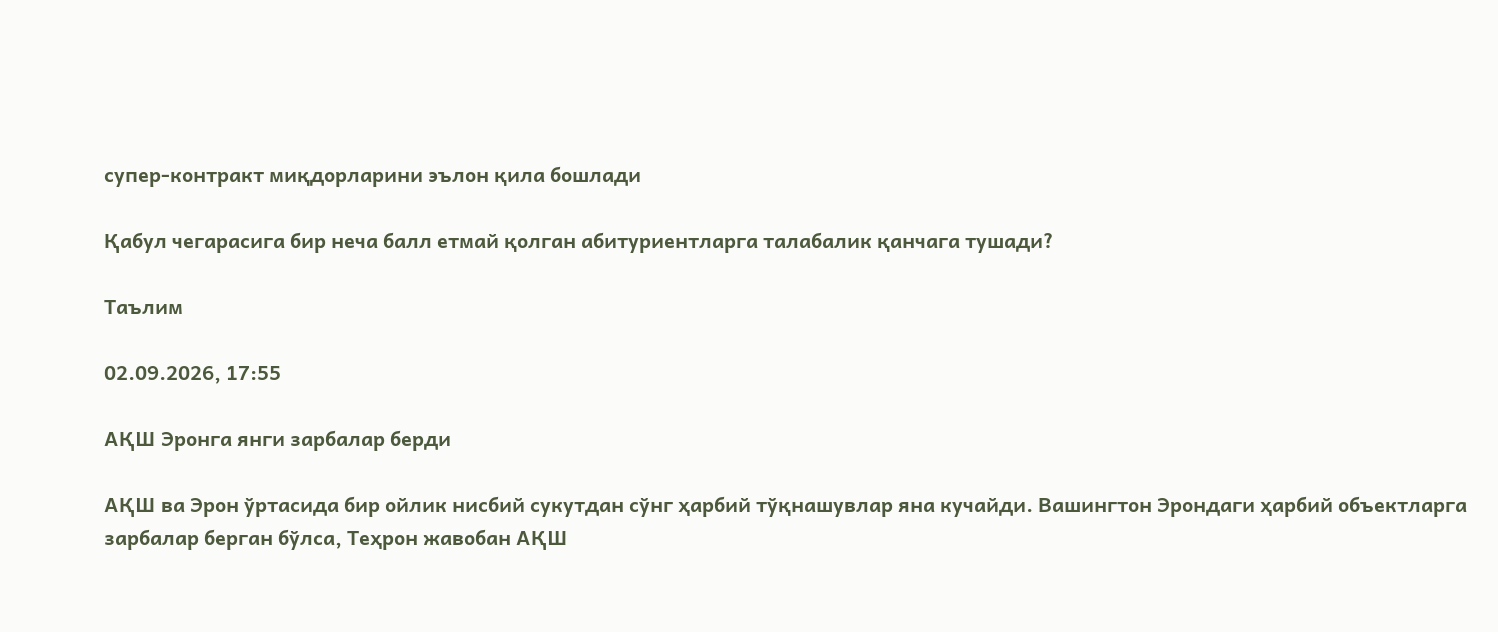супер-контракт миқдорларини эълон қила бошлади

Қабул чегарасига бир неча балл етмай қолган абитуриентларга талабалик қанчага тушади?

Таълим

02.09.2026, 17:55

АҚШ Эронга янги зарбалар берди

АҚШ ва Эрон ўртасида бир ойлик нисбий сукутдан сўнг ҳарбий тўқнашувлар яна кучайди. Вашингтон Эрондаги ҳарбий объектларга зарбалар берган бўлса, Теҳрон жавобан АҚШ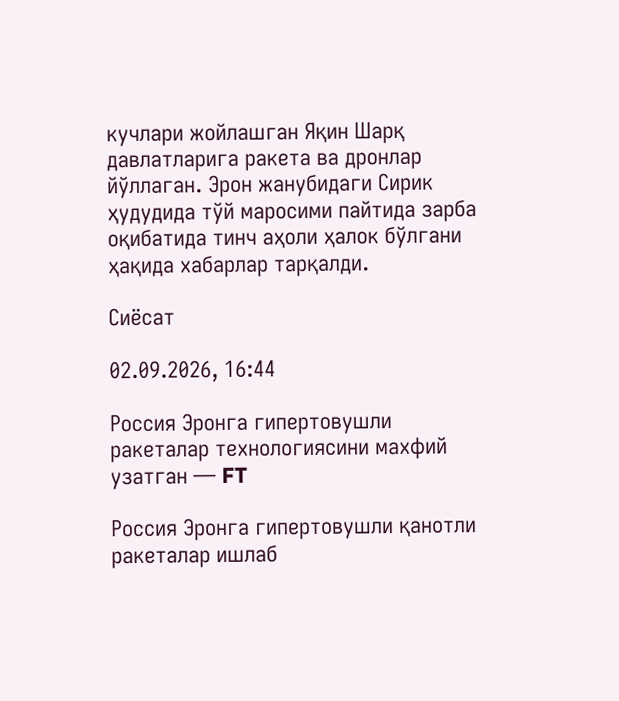кучлари жойлашган Яқин Шарқ давлатларига ракета ва дронлар йўллаган. Эрон жанубидаги Сирик ҳудудида тўй маросими пайтида зарба оқибатида тинч аҳоли ҳалок бўлгани ҳақида хабарлар тарқалди.

Сиёсат

02.09.2026, 16:44

Россия Эронга гипертовушли ракеталар технологиясини махфий узатган — FT

Россия Эронга гипертовушли қанотли ракеталар ишлаб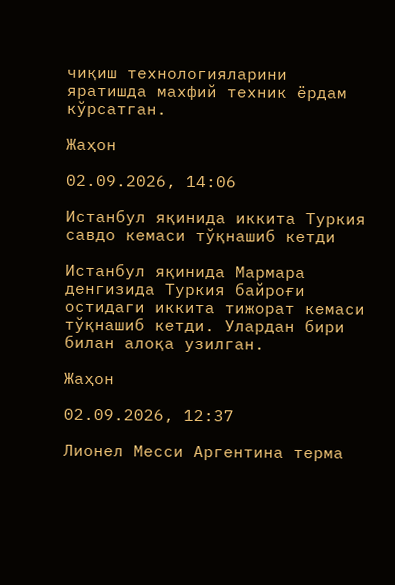чиқиш технологияларини яратишда махфий техник ёрдам кўрсатган.

Жаҳон

02.09.2026, 14:06

Истанбул яқинида иккита Туркия савдо кемаси тўқнашиб кетди

Истанбул яқинида Мармара денгизида Туркия байроғи остидаги иккита тижорат кемаси тўқнашиб кетди. Улардан бири билан алоқа узилган.

Жаҳон

02.09.2026, 12:37

Лионел Месси Аргентина терма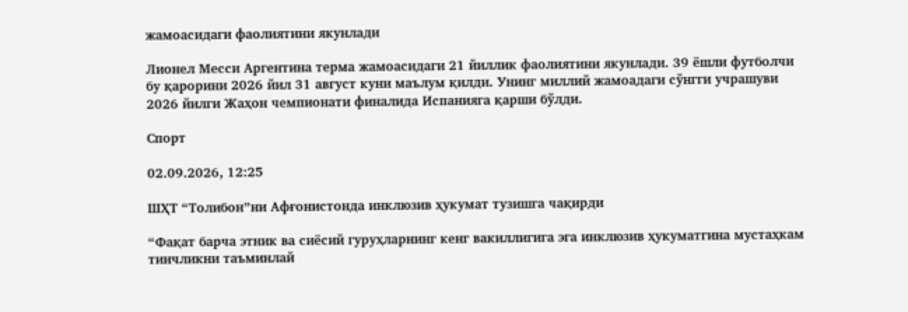жамоасидаги фаолиятини якунлади

Лионел Месси Аргентина терма жамоасидаги 21 йиллик фаолиятини якунлади. 39 ёшли футболчи бу қарорини 2026 йил 31 август куни маълум қилди. Унинг миллий жамоадаги сўнгги учрашуви 2026 йилги Жаҳон чемпионати финалида Испанияга қарши бўлди.

Спорт

02.09.2026, 12:25

ШҲТ “Толибон”ни Афғонистонда инклюзив ҳукумат тузишга чақирди

“Фақат барча этник ва сиёсий гуруҳларнинг кенг вакиллигига эга инклюзив ҳукуматгина мустаҳкам тинчликни таъминлай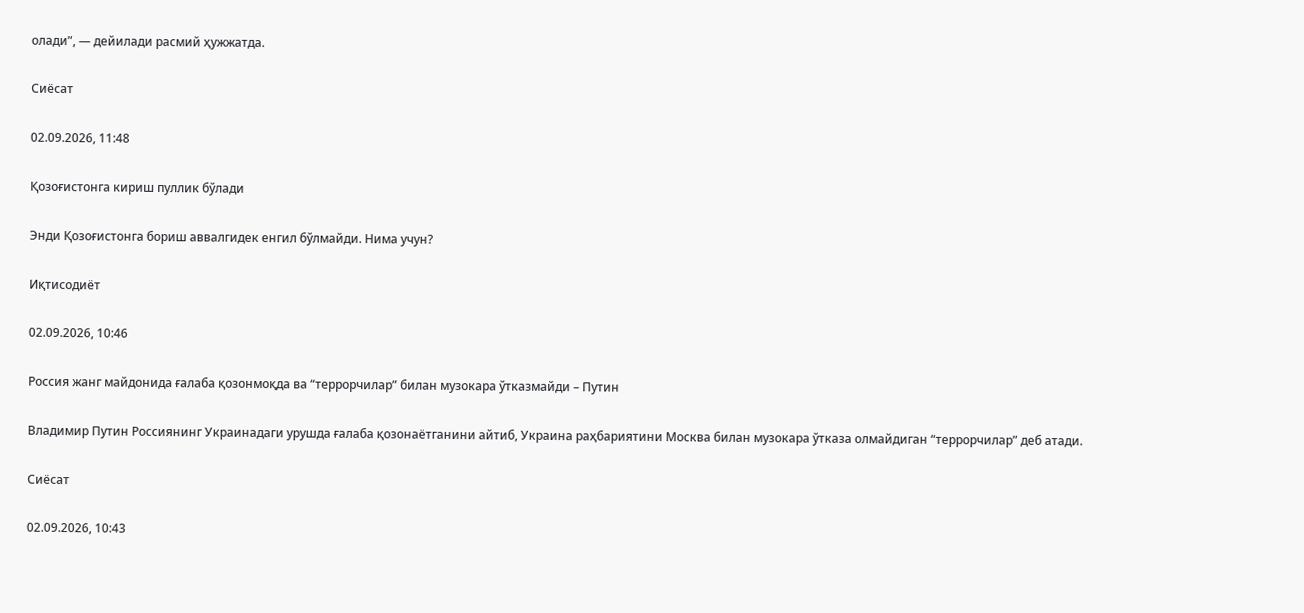олади”, — дейилади расмий ҳужжатда.

Сиёсат

02.09.2026, 11:48

Қозоғистонга кириш пуллик бўлади

Энди Қозоғистонга бориш аввалгидек енгил бўлмайди. Нима учун?

Иқтисодиёт

02.09.2026, 10:46

Россия жанг майдонида ғалаба қозонмоқда ва “террорчилар” билан музокара ўтказмайди – Путин

Владимир Путин Россиянинг Украинадаги урушда ғалаба қозонаётганини айтиб, Украина раҳбариятини Москва билан музокара ўтказа олмайдиган “террорчилар” деб атади.

Сиёсат

02.09.2026, 10:43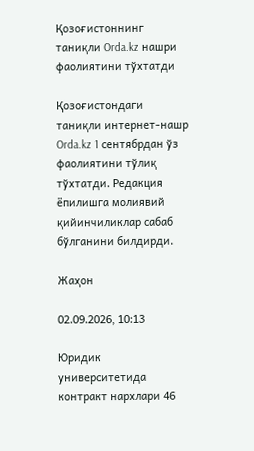Қозоғистоннинг таниқли Orda.kz нашри фаолиятини тўхтатди

Қозоғистондаги таниқли интернет-нашр Orda.kz 1 сентябрдан ўз фаолиятини тўлиқ тўхтатди. Редакция ёпилишга молиявий қийинчиликлар сабаб бўлганини билдирди.

Жаҳон

02.09.2026, 10:13

Юридик университетида контракт нархлари 46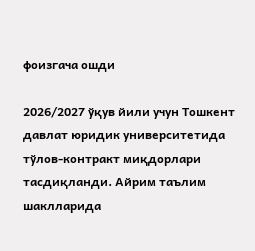фоизгача ошди

2026/2027 ўқув йили учун Тошкент давлат юридик университетида тўлов-контракт миқдорлари тасдиқланди. Айрим таълим шаклларида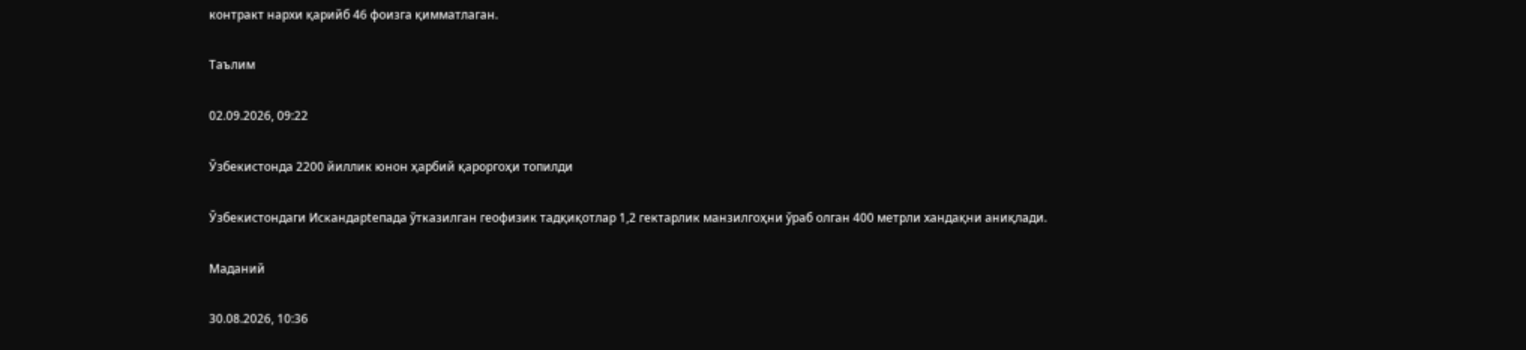контракт нархи қарийб 46 фоизга қимматлаган.

Таълим

02.09.2026, 09:22

Ўзбекистонда 2200 йиллик юнон ҳарбий қароргоҳи топилди

Ўзбекистондаги Искандарteпада ўтказилган геофизик тадқиқотлар 1,2 гектарлик манзилгоҳни ўраб олган 400 метрли хандақни аниқлади.

Маданий

30.08.2026, 10:36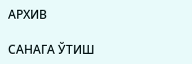АРХИВ

САНАГА ЎТИШ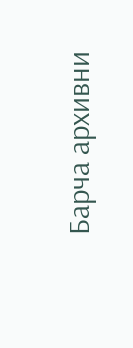Барча архивни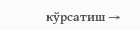кўрсатиш →